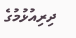ދިރިއުޅުމުގެ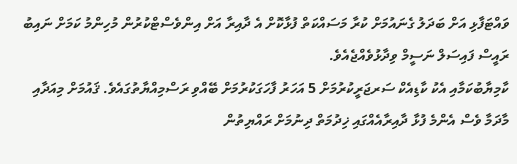ވައްޓަފާޅި އަށް ބަދަލު ގެނައުމަށް ކުރާ މަސައްކަތް ފުޅާކޮށް އެ ދާއިރާ އަށް އިންވެސްޓްކުރުން މުހިންމު ކަމަށް ނައިބު ރައީސް ފައިސަލް ނަސީމް ވިދާޅުވެއްޖެއެވެ.
ކާމިޔާބުކަމާއި އެކު ކާޑިއެކް ސަރޖަރީކުރުމަށް 5 އަހަރު ފާހަގަކުރުމަށް ބޭއްވި ރަސްމިއްޔާތުގައެވެ. ޤައުމަށް މިއަދާއި މާދަމާ ވެސް އެންމެ ފުޅާ ދާއިރާއެއްގައި ޚިދުމަތް ދިނުމަށް ރައްޔިތުން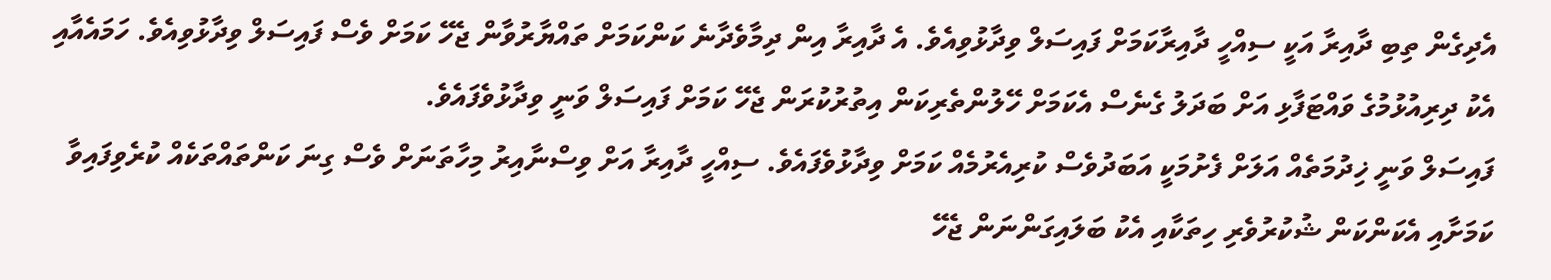އެދިގެން ތިބި ދާއިރާ އަކީ ސިއްހީ ދާއިރާކަމަށް ފައިސަލް ވިދާޅުވިއެވެ. އެ ދާއިރާ އިން ދިމާވެދާނެ ކަންކަމަށް ތައްޔާރުވާން ޖެހޭ ކަމަށް ވެސް ފައިސަލް ވިދާޅުވިއެވެ. ހަމައެއާއި އެކު ދިރިއުޅުމުގެ ވައްޓަފާޅި އަށް ބަދަލު ގެނެސް އެކަމަށް ހޭލުންތެރިކަން އިތުރުކުރަން ޖެހޭ ކަމަށް ފައިސަލް ވަނީ ވިދާޅުވެފައެވެ.
ފައިސަލް ވަނީ ޚިދުމަތެއް އަލަށް ފެށުމަކީ އަބަދުވެސް ކުރިއެރުމެއް ކަމަށް ވިދާޅުވެފައެވެ. ސިއްހީ ދާއިރާ އަށް ވިސްނާއިރު މިހާތަނަށް ވެސް ގިނަ ކަންތައްތަކެއް ކުރެވިފައިވާ ކަމަށާއި އެކަންކަން ޝުކުރުވެރި ހިތަކާއި އެކު ބަލައިގަންނަން ޖެހޭ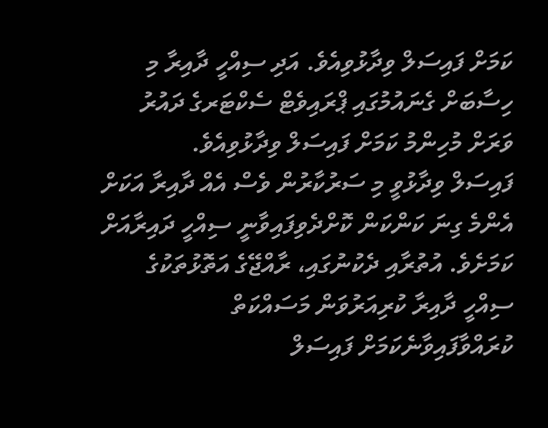ކަމަށް ފައިސަލް ވިދާޅުވިއެވެ. އަދި ސިއްހީ ދާއިރާ މި ހިސާބަށް ގެނައުމުގައި ޕްރައިވެޓް ސެކްޓަރގެ ދައުރު ވަރަށް މުހިންމު ކަމަށް ފައިސަލް ވިދާޅުވިއެވެ.
ފައިސަލް ވިދާޅުވީ މި ސަރުކާރުން ވެސް އެއް ދާއިރާ އަކަށް އެންމެ ގިނަ ކަންކަން ކޮށްދެވިފައިވާނީ ސިއްހީ ދައިރާއަށް ކަމަށެވެ. އުތުރާއި ދެކުނުގައި، ރާއްޖޭގެ އަތޮޅުތަކުގެ ސިއްހީ ދާއިރާ ކުރިއަރުވަން މަސައްކަތް ކުރައްވާފައިވާނެކަމަށް ފައިސަލް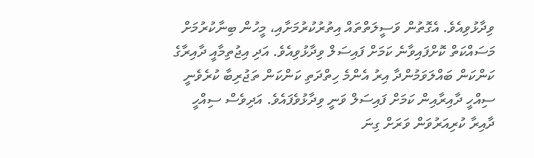ވިދާޅުވިއެވެ. އެގޮތުން ވަސީލަތްތައް އިތުރުކުރުމަށާއި، މީހުން ބިނާކުރުމަށް މަސައްކަތް ކޮށްފައިވާނެ ކަމަށް ފައިސަލް ވިދާޅުވިއެވެ. އަދި އިޖުތިމާއީ ދާއިރާގެ ކަންކަން ބައްލަވަމުންދާ އިރު އެންމެ ހިތްދަތި ކަންކަން ތަޖުރިބާ ކުރެވެނީ ސިއްހީ ދާއިރާއިން ކަމަށް ފައިސަލް ވަނީ ވިދާޅުވެފައެވެ. އަދިވެސް ސިއްހީ ދާއިރާ ކުރިއަރުވަން ވަރަށް ގިނަ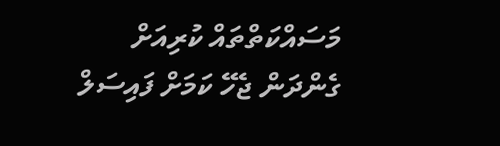މަސައްކަތްތައް ކުރިއަށް ގެންދަން ޖެހޭ ކަމަށް ފައިސަލް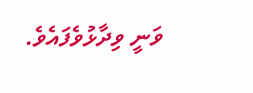ވަނީ ވިދާޅުވެފައެވެ.